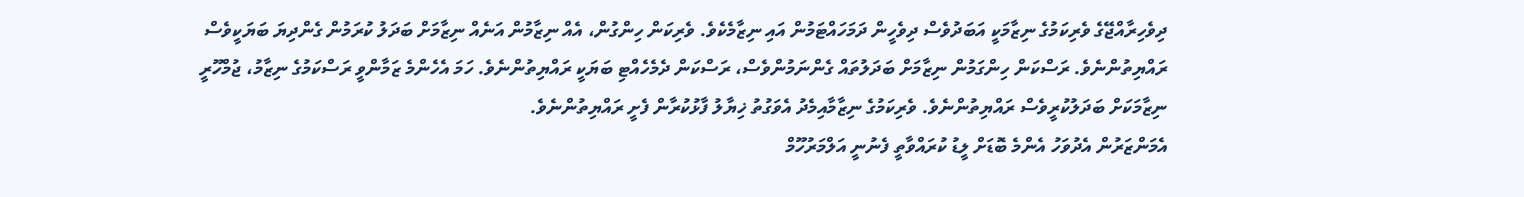ދިވެހިރާއްޖޭގެ ވެރިކަމުގެ ނިޒާމަކީ އަބަދުވެސް ދިވެހީން ދަމަހައްޓަމުން އައި ނިޒާމެކެވެ. ވެރިކަން ހިންގުން، އެއް ނިޒާމުން އަނެއް ނިޒާމަށް ބަދަލު ކުރަމުން ގެންދިޔަ ބަޔަކީވެސް ރައްޔިތުންނެވެ. ރަސްކަން ހިންގަމުން ނިޒާމަށް ބަދަލުތައް ގެންނަމުންވެސް، ރަސްކަން ދެމެހެއްޓި ބަޔަކީ ރައްޔިތުންނެވެ. ހަމަ އެހެންމެ ޒަމާންވީ ރަސްކަމުގެ ނިޒާމު، ޖުމްހޫރީ ނިޒާމަކަށް ބަދަލުކުރީވެސް ރައްޔިތުންނެވެ. ވެރިކަމުގެ ނިޒާމާއިމެދު އެވަގުތު ޚިޔާލު ފާޅުކުރާން ފެށީ ރައްޔިތުންނެވެ.
އެމަންޒަރުން އެދުވަހު އެންމެ ބޮޑަށް ލީޑު ކުރައްވާތީ ފެނުނީ އަލްމަރުހޫމް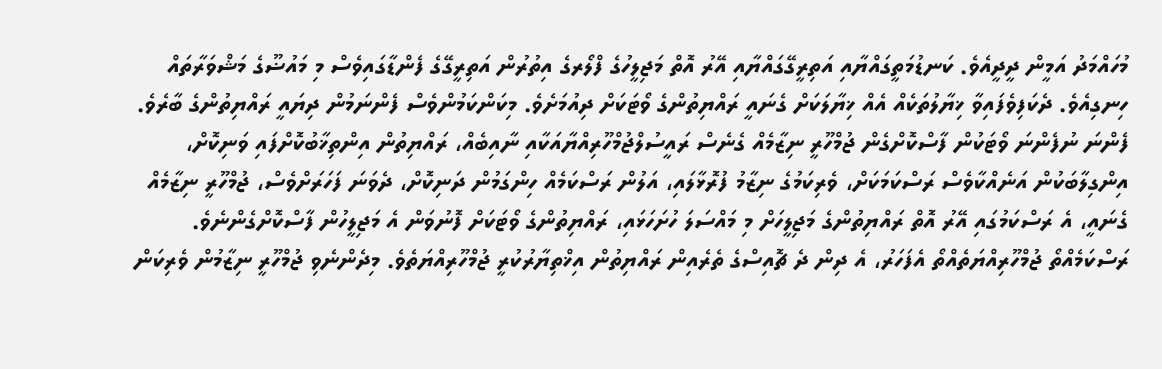މުހައްމަދު އަމީން ދީދީއެވެ. ކަނޑުމަތީގައްޔާއި އަތިރީގޭގައްޔާއި އޭރު އޮތް މަޖިލީހުގެ ފްލޯރގެ އިތުރުން އަތިރީގޭގެ ފެންޑާގައިވެސް މި މައުޟޫގެ މަޝްވަރާތައް ހިނގިއެވެ. ދެކަފިވެފައިވާ ޚިޔާލުތަކެއް އެއް ޚިޔާލަކަށް ގެނައީ ރައްޔިތުންގެ ވޯޓަކަށް ދިއުމަށެވެ. މިކަންކަމުންވެސް ފެންނަމުން ދިޔައީ ރައްޔިތުންގެ ބާރެވެ.
ފެންނަ ނުފެންނަ ވޯޓަކުން ފާސްކޮށްގެން ޖުމްހޫރީ ނިޒާމެއް ގެނެސް ރައީސުލްޖުމްހޫރިއްޔާއަކާއި ނާއިބެއް، ރައްޔިތުން އިންތިޚާބުކޮށްފައި ވަނިކޮށް، އިންގިލާބަކުން އަނެއްކާވެސް ރަސްކަމަކަށް، ވެރިކަމުގެ ނިޒާމު ފުރޮޅާލައި، އަލުން ރަސްކަމެއް ހިންގަމުން ދަނިކޮށް، ދެވަނަ ފަހަރަށްވެސް، ޖުމްހޫރީ ނިޒާމެއް ގެނައީ، އެ ރަސްކަމުގައި އޭރު އޮތް ރައްޔިތުންގެ މަޖިލީހަށް މި މައްސަލަ ހުށަހަޅައި، ރައްޔިތުންގެ ވޯޓަކަށް ފޮނުވަން އެ މަޖިލީހުން ފާސްކޮށްގެންނެވެ.
ރަސްކަމެއްތޯ ޖުމްހޫރިއްޔަތެއްތޯ އެފަހަރު، އެ ދިން ދެ ޗޮއިސްގެ ތެރެއިން ރައްޔިތުން އިޚްތިޔާރުކުރީ ޖުމްހޫރިއްޔަތެވެ. މިދެންނެވި ޖުމްހޫރީ ނިޒާމުން ވެރިކަން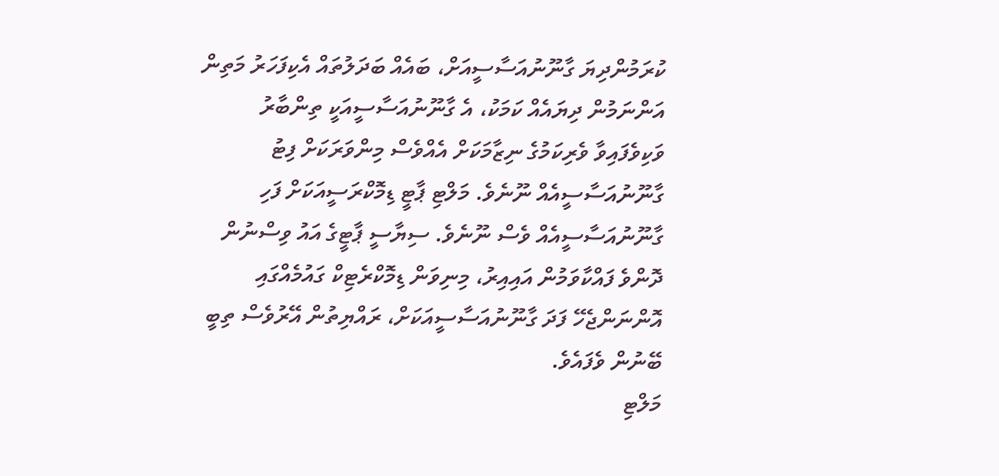ކުރަމުންދިޔަ ގާނޫނުއަސާސީއަށް، ބައެއް ބަދަލުތައް އެކިފަހަރު މަތިން އަންނަމުން ދިޔައެއް ކަމަކު، އެ ގާނޫނުއަސާސީއަކީ ތިންބާރު ވަކިވެފައިވާ ވެރިކަމުގެ ނިޒާމަކަށް އެއްވެސް މިންވަރަކަށް ފިޓު ގާނޫނުއަސާސީއެއް ނޫނެވެ. މަލްޓި ޕާޓީ ޑިމޮކްރަސީއަކަށް ފަހި ގާނޫނުއަސާސީއެއް ވެސް ނޫނެވެ. ސިޔާސީ ޕާޓީގެ އައު ވިސްނުން ދޮންވެ ފައްކާވަމުން އައިއިރު، މިނިވަން ޑިމޮކްރެޓިކް ގައުމެއްގައި އޮންނަންޖެހޭ ފަދަ ގާނޫނުއަސާސީއަކަށް، ރައްޔިތުން އޭރުވެސް ތިބީ ބޭނުން ވެފައެވެ.
މަލްޓި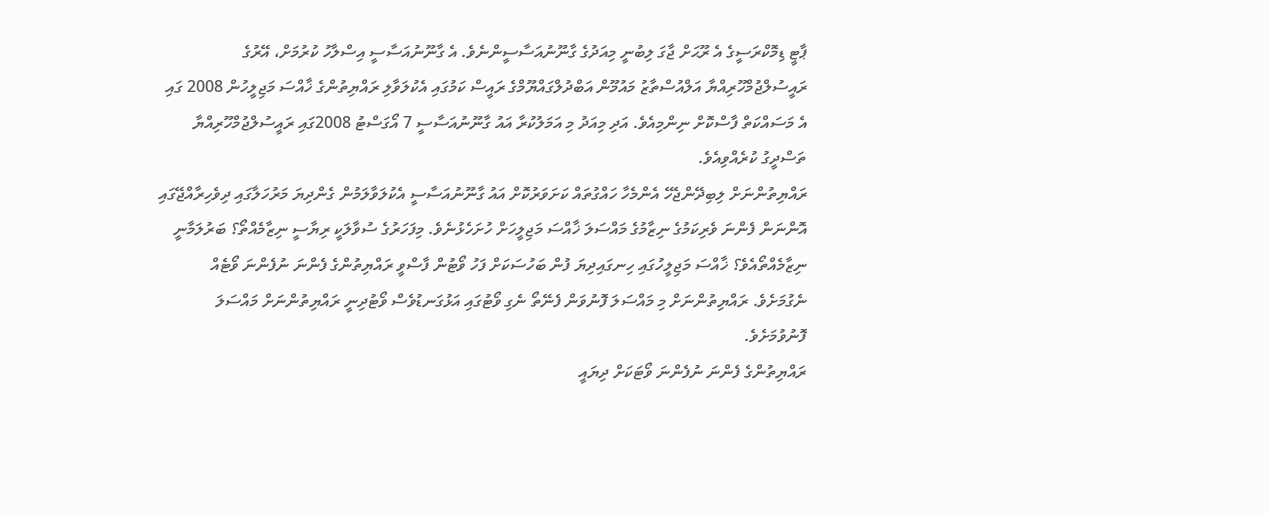ޕާޓީ ޑިމޮކްރަސީގެ އެ ރޫޙަށް ޖާގަ ލިބުނީ މިއަދުގެ ގާނޫނުއަސާސީންނެވެ. އެ ގާނޫނުއަސާސީ އިސްލާހު ކުރުމަށް، އޭރުގެ ރައީސުލްޖުމްހޫރިއްޔާ އަލްއުސްތާޒު މައުމޫން އަބްދުލްގައްޔޫމްގެ ރައީސް ކަމުގައި އެކުލަވާލި ރައްޔިތުންގެ ޚާއްސަ މަޖިލީހުން 2008 ގައި އެ މަސައްކަތް ފާސްކޮށް ނިންމިއެވެ. އަދި މިއަދު މި އަމަލުކުރާ އައު ގާނޫނުއަސާސީ 7 އޯގަސްޓު 2008ގައި ރައީސުލްޖުމްހޫރިއްޔާ ތަސްދީގު ކުރެއްވިއެވެ.
ރައްޔިތުންނަށް ލިބިދޭންޖެހޭ އެންމެހާ ހައްގުތައް ކަށަވަރުކޮށް އައު ގާނޫނުއަސާސީ އެކުލަވާލަމުން ގެންދިޔަ މަރުހަލާގައި ދިވެހިރާއްޖޭގައި އޮންނަން ފެންނަ ވެރިކަމުގެ ނިޒާމުގެ މައްސަލަ ޚާއްސަ މަޖިލީހަށް ހުށަހެޅުނެވެ. މިފަހަރުގެ ސުވާލަކީ ރިޔާސީ ނިޒާމެއްތޯ؟ ބަރުލަމާނީ ނިޒާމެއްތޯއެވެ؟ ޚާއްސަ މަޖިލީހުގައި ހިނގައިދިޔަ ފުން ބަހުސަކަށް ފަހު ވޯޓުން ފާސްވީ ރައްޔިތުންގެ ފެންނަ ނުފެންނަ ވޯޓެއް ނެގުމަށެވެ. ރައްޔިތުންނަށް މި މައްސަލަ ފޮނުވަން ފެނޭތޯ ނެގި ވޯޓުގައި އަޅުގަނޑުވެސް ވޯޓުދިނީ ރައްޔިތުންނަށް މައްސަލަ ފޮނުވުމަށެވެ.
ރައްޔިތުންގެ ފެންނަ ނުފެންނަ ވޯޓަކަށް ދިޔައީ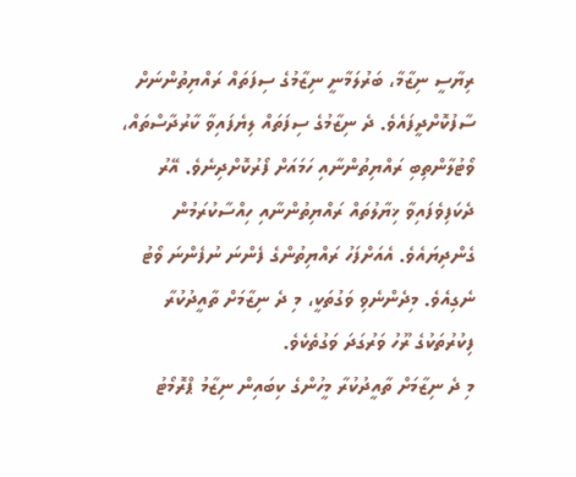ރިޔާސީ ނިޒާމާ، ބަރުލަމާނީ ނިޒާމުގެ ސިފަތައް ރައްޔިތުންނަށް ސާފުކޮށްދީފައެވެ. ދެ ނިޒާމުގެ ސިފަތައް ލިޔެފައިވާ ކާރުދާސްތައް، ވޯޓުލާންތިބި ރައްޔިތުންނާއި ހަމައަށް ފޯރުކޮށްދިނެވެ. އޭރު ދެކަފިވެފައިވާ ޚިޔާލުތައް ރައްޔިތުންނާއި ހިއްސާކުރަމުން ގެންދިޔައެވެ. އެއަށްފަހު ރައްޔިތުންގެ ފެންނަ ނުފެންނަ ވޯޓު ނެގިއެވެ. މިދެންނެވި ވަގުތަކީ، މި ދެ ނިޒާމަށް ތާއީދުކުރާ ފިކުރުތަކުގެ ރޫހު ވަރުގަދަ ވަގުތެކެވެ.
މި ދެ ނިޒާމަށް ތާއީދުކުރާ މީހުންގެ ކިބައިން ނިޒާމު ޕްރޮމޯޓު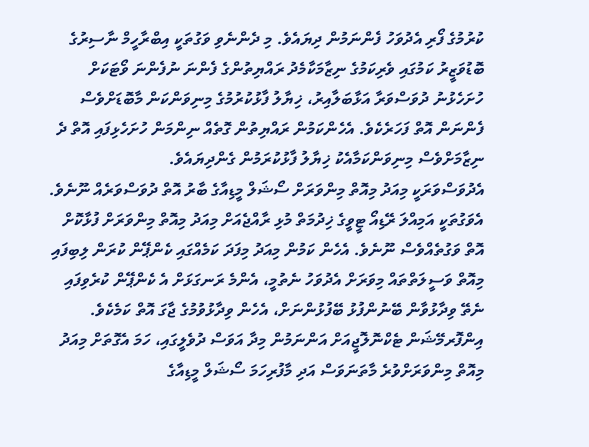ކުރުމުގެ ފޯރި އެދުވަހު ފެންނަމުން ދިޔައެވެ. މި ދެންނެވި ވަގުތަކީ އިބްރާހީމް ނާސިރުގެ ބޮޑުވަޒީރު ކަމުގައި ވެރިކަމުގެ ނިޒާމަކާމެދު ރައްޔިތުންގެ ފެންނަ ނުފެންނަ ވޯޓަކަށް ހުށަހެޅުނު ދުވަސްވަރާ އަޅާބަލާއިރު، ޚިޔާލު ފާޅުކުރުމުގެ މިނިވަންކަން މާބޮޑަށްވެސް ފެންނަން އޮތް ފަހަރެކެވެ. އެހެންކަމުން ރައްޔިތުން ގޮތެއް ނިންމަން ހުށަހެޅިފައި އޮތް ދެ ނިޒާމަށްވެސް މިނިވަންކަމާއެކު ޚިޔާލު ފާޅުކުރަމުން ގެންދިޔައެވެ.
އެދުވަސްވަރަކީ މިއަދު މިއޮތް މިންވަރަށް ސޯޝަލް މީޑިއާގެ ބާރު އޮތް ދުވަސްވަރެއް ނޫނެވެ. އެވަގުތަކީ އަމިއްލަ ރޭޑިއޯ ޓީވީގެ ޚިދުމަތް މުޅި ރާއްޖެއަށް މިއަދު މިއޮތް މިންވަރަށް ފުޅާކޮށް އޮތް ވަގުތެއްވެސް ނޫނެވެ. އެހެން ކަމުން މިއަދު މިފަދަ ކަމެއްގައި ކެންޕޭން ކުރަން ލިބިފައި މިއޮތް ވަސީލަތްތައް މިވަރަށް އެދުވަހު ނެތުމީ، އެންމެ ރަނގަޅަށް އެ ކެންޕޭން ކުރެވިފައި ނެތޭ ވިދާޅުވާން ބޭނުންފުޅު ބޭފުޅުންނަށް، އެހެން ވިދާޅުވުމުގެ ޖާގަ އޮތް ކަމެކެވެ.
އިންފޮރމޭޝަން ޓެކްނޮލޮޖީއަށް އަންނަމުން މިދާ އަވަސް ދުވެލީގައި، ހަމަ އެގޮތަށް މިއަދު މިއޮތް މިންވަރަށްވުރެ މާތަނަވަސް އަދި މާފުރިހަމަ ސޯޝަލް މީޑިއާގެ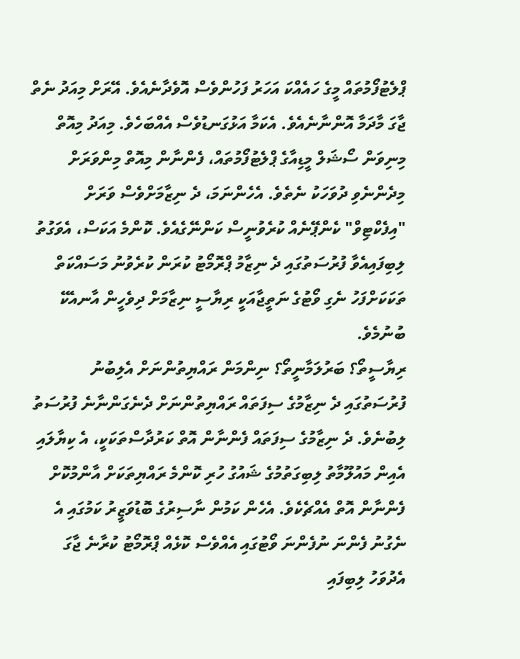ޕްލެޓުފޯމުތައް މީގެ ހައެއްކަ އަހަރު ފަހުންވެސް އޮވެދާނެއެވެ. އޭރަށް މިއަދު ނެތް ޖާގަ މާދަމާ އޮންނާނެއެވެ. އެކަމާ އަޅުގަނޑުވެސް އެއްބަހެވެ. މިއަދު މިއޮތް މިނިވަން ސޯޝަލް މީޑިއާގެ ޕްލެޓުފޯމުތައް، ފެންނާން މިއޮތް މިންވަރަށް މިދެންނެވި ދުވަހަކު ނެތެވެ. އެހެންނަމަ، ދެ ނިޒާމަށްވެސް ވަރަށް "އިފެކްޓިވް" ކެންޕޭނެއް ކުރެވުނީސް ކަންނޭގެއެވެ. ކޮންމެ އަކަސް، އެވަގުތު ލިބިފައިއެވާ ފުރުސަތުގައި ދެ ނިޒާމު ޕްރޮމޯޓު ކުރަން ކުރެވުނު މަސައްކަތް ތަކަކަށްފަހު ނެގި ވޯޓުގެ ނަތީޖާއަކީ ރިޔާސީ ނިޒާމަށް ދިވެހީން އާނއެކޭ ބުނުމެވެ.
ރިޔާސީތޯ؟ ބަރުލަމާނީތޯ؟ ނިންމަން ރައްޔިތުންނަށް އެލިބުނު ފުރުސަތުގައި ދެ ނިޒާމުގެ ސިފަތައް ރައްޔިތުންނަށް ދެނެގަންނާނެ ފުރުސަތު ލިބުނެވެ. ދެ ނިޒާމުގެ ސިފަތައް ފެންނާން އޮތް ކަރުދާސްތަކަކީ، އެ ކިޔާލައި އެއިން މައުލޫމާތު ލިބިގަތުމުގެ ޝައުގު ހުރި ކޮންމެ ރައްޔިތަކަށް އާންމުކޮށް ފެންނާން އޮތް އެއްޗެކެވެ. އެހެން ކަމުން ނާސިރުގެ ބޮޑުވަޒީރު ކަމުގައި އެ ނެގުނު ފެންނަ ނުފެންނަ ވޯޓުގައި އެއްވެސް ކޮޅެއް ޕްރޮމޯޓު ކުރާނެ ޖާގަ އެދުވަހު ލިބިފައި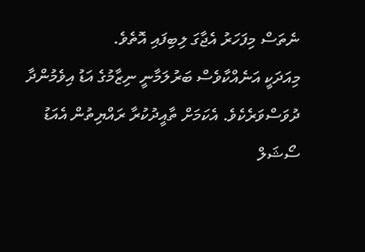ނެތަސް މިފަހަރު އެޖާގަ ލިބިފައި އޮތެވެ.
މިއަދަކީ އަނެއްކާވެސް ބަރުލަމާނީ ނިޒާމުގެ އަޑު އިވެމުންދާ ދުވަސްވަރެކެވެ. އެކަމަށް ތާއީދުކުރާ ރައްޔިތުން އެއަޑު ސޯޝަލް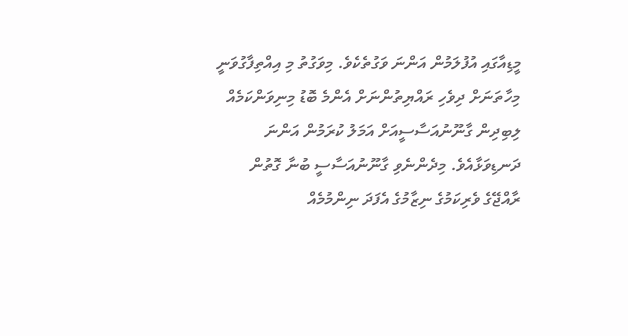މީޑިއާގައި އުފުލަމުން އަންނަ ވަގުތެކެވެ. މިވަގުތު މި އިއްތިފާގުވަނީ މިހާތަނަށް ދިވެހި ރައްޔިތުންނަށް އެންމެ ބޮޑު މިނިވަންކަމެއް ލިބިދިން ގާނޫނުއަސާސީއަށް އަމަލު ކުރަމުން އަންނަ ދަނޑިވަޅާއެވެ. މިދެންނެވި ގާނޫނުއަސާސީ ބުނާ ގޮތުން ރާއްޖޭގެ ވެރިކަމުގެ ނިޒާމުގެ އެފަދަ ނިންމުމެއް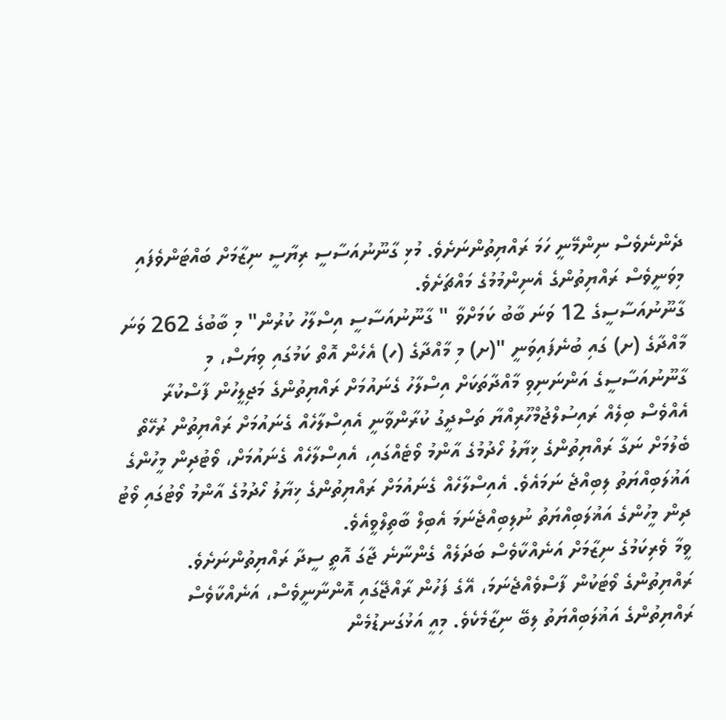ދެންނެވެސް ނިންމޭނީ ހަމަ ރައްޔިތުންނަށެވެ. މުޅި ގާނޫނުއަސާސީ ރިޔާސީ ނިޒާމަށް ބައްޓަންވެފައި މިވަނީވެސް ރައްޔިތުންގެ އެނިންމުމުގެ މައްޗަށެވެ.
ގާނޫނުއަސާސީގެ 12 ވަނަ ބާބު ކަމަށްވާ " ގާނޫނުއަސާސީ އިސްލާހު ކުރުން" މި ބާބުގެ 262 ވަނަ މާއްދާގެ (ށ) ގައި ބުނެފައިވަނީ "(ށ) މި މާއްދާގެ (ހ) އެހެން އޮތް ކަމުގައި ވިޔަސް، މި ގާނޫނުއަސާސީގެ އަންނަނިވި މާއްދާތަކަށް އިސްލާހު ގެނައުމަށް ރައްޔިތުންގެ މަޖިލީހުން ފާސްކުރާ އެއްވެސް ބިލެއް ރައިސުލްޖުމްހޫރިއްޔާ ތަސްދީގު ކުރާންވާނީ އެއިސްލާހެއް ގެނައުމަށް ރައްޔިތުން ރުހޭތޯ ބެލުމަށް ނަގާ ރައްޔިތުންގެ ޚިޔާލު ހޯދުމުގެ އާންމު ވޯޓެއްގައި، އެއިސްލާހެއް ގެނައުމަށް، ވޯޓުދިން މީހުންގެ އަޣުލަބިއްޔަތު ލިބިއްޖެ ނަމައެވެ. އެއިސްލާހެއް ގެނައުމަށް ރައްޔިތުންގެ ޚިޔާލު ހޯދުމުގެ އާންމު ވޯޓުގައި ވޯޓު ދިން މީހުންގެ އަޣުލަބިއްޔަތު ނުލިބިއްޖެނަމަ އެބިލް ބާތިލްވީއެވެ.
ވީމާ ވެރިކަމުގެ ނިޒާމަށް އަނެއްކާވެސް ބަދަލެއް ގެންނާނެ ޖާގަ އޮތީ ސީދާ ރައްޔިތުންނަށެވެ. ރައްޔިތުންގެ ވޯޓަކުން ފާސްވެއްޖެނަމަ، އޭގެ ފަހުން ރާއްޖޭގައި އޮންނާނީވެސް، އަނެއްކާވެސް ރައްޔިތުންގެ އަޣުލަބިއްޔަތު ލިބޭ ނިޒާމެކެވެ. މިއީ އަޅުގަނޑުމެން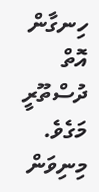ހިނގާން އޮތް ދުސްތޫރީ މަގެވެ. މިނިވަން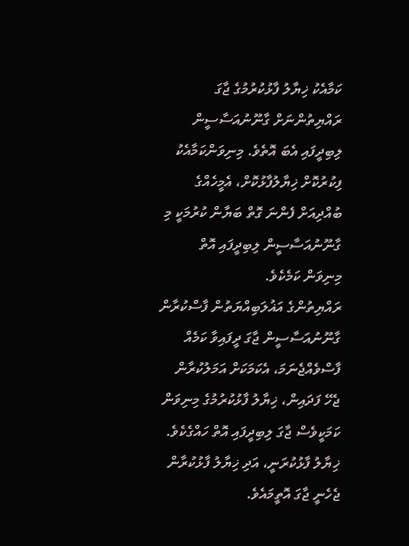ކަމާއެކު ޚިޔާލު ފާޅުކުރުމުގެ ޖާގަ ރައްޔިތުންނަށް ގާނޫނުއަސާސީން ލިބިދީފައި އެބަ އޮތެވެ. މިނިވަންކަމާއެކު ފިކުރުކޮށް ޚިޔާލުފާޅުކޮށް، އެމީހެއްގެ ބުއްދިއަށް ފެންނަ ގޮތް ބަޔާން ކުރުމަކީ މި ގާނޫނުއަސާސީން ލިބިދީފައި އޮތް މިނިވަން ކަމެކެވެ.
ރައްޔިތުންގެ އަޣުލަބިއްޔަތުން ފާސްކުރާން ގާނޫނުއަސާސީން ޖާގަ ދީފައިވާ ކަމެއް ފާސްވެއްޖެނަމަ، އެކަމަކަށް އަމަލުކުރާން ޖެހޭ ފަދައިން، ޚިޔާލު ފާޅުކުރުމުގެ މިނިވަން ކަމަކީވެސް ޖާގަ ލިބިދީފައި އޮތް ހައްގެކެވެ. ޚިޔާލު ފާޅުކުރަނީ، އަދި ޚިޔާލު ފާޅުކުރާން ޖެހެނީ ޖާގަ އޮތީމައެވެ.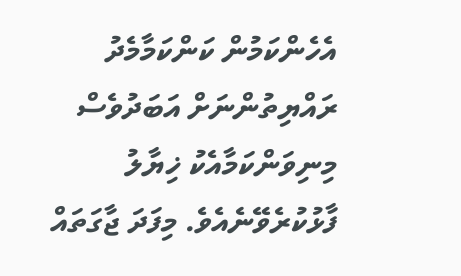އެހެންކަމުން ކަންކަމާމެދު ރައްޔިތުންނަށް އަބަދުވެސް މިނިވަންކަމާއެކު ޚިޔާލު ފާޅުކުރެވޭނެއެވެ. މިފަދަ ޖާގަތައް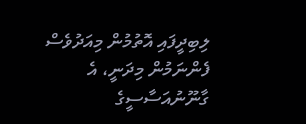ލިބިދީފައި އޮތުމުން މިއަދުވެސް ފެންނަމުން މިދަނީ، އެ ގާނޫނުއަސާސީގެ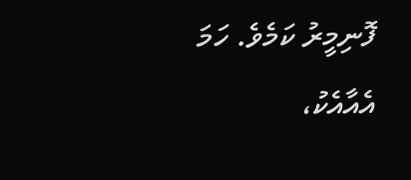ފޮނިމީރު ކަމެވެ. ހަމަ އެއާއެކު،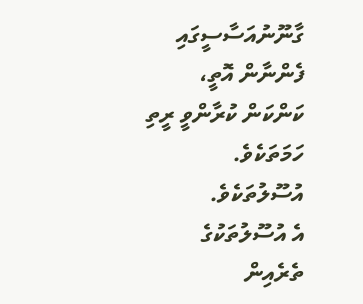ގާނޫނުއަސާސީގައި ފެންނާން އޮތީ، ކަންކަން ކުރާންވީ ރީތި ހަމަތަކެވެ. އުސޫލުތަކެވެ.
އެ އުސޫލުތަކުގެ ތެރެއިން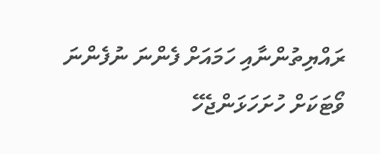ރައްޔިތުންނާއި ހަމައަށް ފެންނަ ނުފެންނަ ވޯޓަކަށް ހުށަހަޅަންޖެހޭ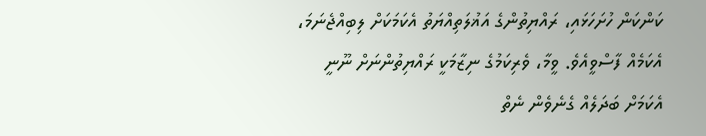ކަންކަން ހުށަހަޅައި، ރައްޔިތުންގެ އަޣުލަތިއްޔަތު އެކަމަކަށް ލިބިއްޖެނަމަ، އެކަމެއް ފާސްވީއެވެ. ވީމާ، ވެރިކަމުގެ ނިޒާމަކީ ރައްޔިތުންނަށް ނޫނީ އެކަމަށް ބަދަލެއް ގެނެވެން ނެތް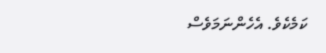ކަމެކެވެ. އެހެންނަމަވެސް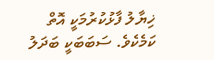ޚިޔާލު ފާޅުކުރުމަކީ އޮތް ކަމެކެވެ. ސަބަބަކީ ބަދަލު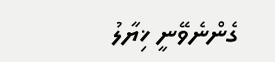ގެންނެވޭނީ ޚިޔާލު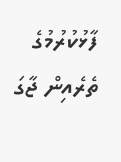ފާޅުކުރުމުގެ ތެރެއިން ޖާގަ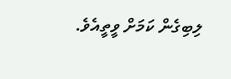ލިބިގެން ކަމަށް ވީތީއެވެ.